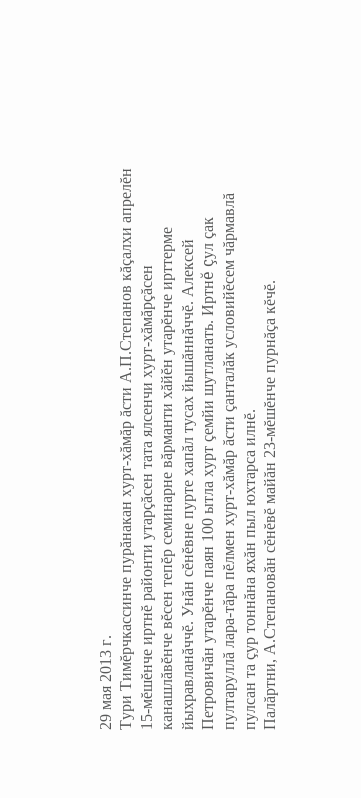29 мая 2013 г.
Тури Тимĕрчкассинче пурăнакан хурт-хăмăр ăсти А.П.Степанов кăçалхи апрелĕн 15-мĕшĕнче иртнĕ районти утарçăсен тата ялсенчи хурт-хăмăрçăсен канашлăвĕнче вĕсен тепĕр семинарне вăрманти хăйĕн утарĕнче ирттерме йыхравланăччĕ. Унăн сĕнĕвне пурте хапăл тусах йышăннăччĕ. Алексей Петровичăн утарĕнче паян 100 ытла хурт çемйи шутланать. Иртнĕ çул çак пултаруллă лара-тăра пĕлмен хурт-хăмăр ăсти çанталăк условийĕсем чăрмавлă пулсан та çур тоннăна яхăн пыл юхтарса илнĕ.
Палăртни, А.Степановăн сĕнĕвĕ майăн 23-мĕшĕнче пурнăçа кĕчĕ.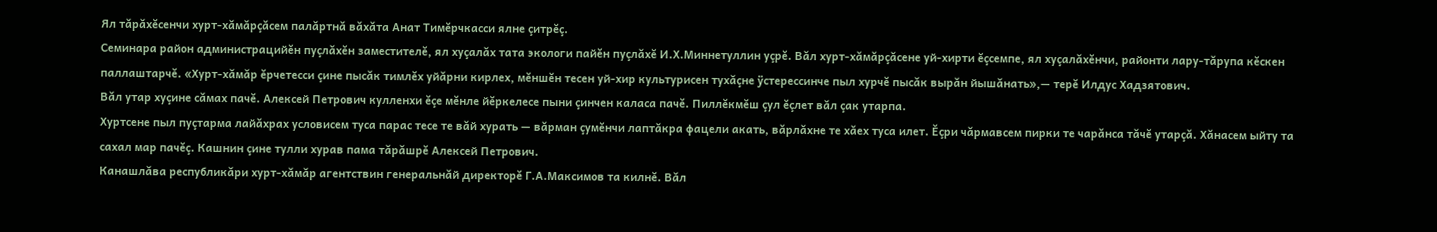Ял тăрăхĕсенчи хурт-хăмăрçăсем палăртнă вăхăта Анат Тимĕрчкасси ялне çитрĕç.
Семинара район администрацийĕн пуçлăхĕн заместителĕ, ял хуçалăх тата экологи пайĕн пуçлăхĕ И.Х.Миннетуллин уçрĕ. Вăл хурт-хăмăрçăсене уй-хирти ĕçсемпе, ял хуçалăхĕнчи, районти лару-тăрупа кĕскен паллаштарчĕ. «Хурт-хăмăр ĕрчетесси çине пысăк тимлĕх уйăрни кирлех, мĕншĕн тесен уй-хир культурисен тухăçне ÿстерессинче пыл хурчĕ пысăк вырăн йышăнать»,— терĕ Илдус Хадзятович.
Вăл утар хуçине сăмах пачĕ. Алексей Петрович кулленхи ĕçе мĕнле йĕркелесе пыни çинчен каласа пачĕ. Пиллĕкмĕш çул ĕçлет вăл çак утарпа.
Хуртсене пыл пуçтарма лайăхрах условисем туса парас тесе те вăй хурать — вăрман çумĕнчи лаптăкра фацели акать, вăрлăхне те хăех туса илет. Ĕçри чăрмавсем пирки те чарăнса тăчĕ утарçă. Хăнасем ыйту та сахал мар пачĕç. Кашнин çине тулли хурав пама тăрăшрĕ Алексей Петрович.
Канашлăва республикăри хурт-хăмăр агентствин генеральнăй директорĕ Г.А.Максимов та килнĕ. Вăл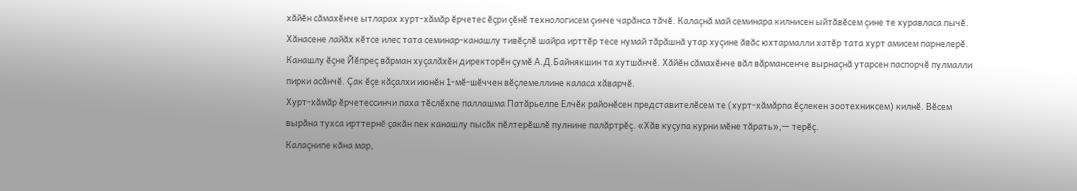хăйĕн сăмахĕнче ытларах хурт-хăмăр ĕрчетес ĕçри çĕнĕ технологисем çинче чарăнса тăчĕ. Калаçнă май семинара килнисен ыйтăвĕсем çине те хуравласа пычĕ. Хăнасене лайăх кĕтсе илес тата семинар-канашлу тивĕçлĕ шайра ирттĕр тесе нумай тăрăшнă утар хуçине ăвăс юхтармалли хатĕр тата хурт амисем парнелерĕ.
Канашлу ĕçне Йĕпреç вăрман хуçалăхĕн директорĕн çумĕ А.Д.Байнякшин та хутшăнчĕ. Хăйĕн сăмахĕнче вăл вăрмансенче вырнаçнă утарсен паспорчĕ пулмалли пирки асăнчĕ. Çак ĕçе кăçалхи июнĕн 1-мĕ-шĕччен вĕçлемеллине каласа хăварчĕ.
Хурт-хăмăр ĕрчетессинчи паха тĕслĕхпе паллашма Патăрьелпе Елчĕк районĕсен представителĕсем те (хурт-хăмăрпа ĕçлекен зоотехниксем) килнĕ. Вĕсем вырăна тухса ирттернĕ çакăн пек канашлу пысăк пĕлтерĕшлĕ пулнине палăртрĕç. «Хăв куçупа курни мĕне тăрать»,— терĕç.
Калаçнипе кăна мар,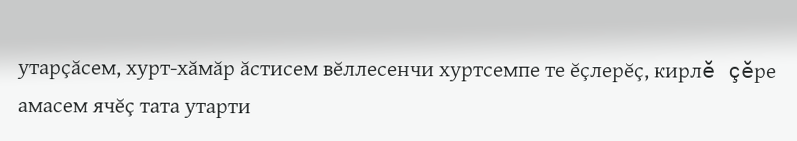утарçăсем, хурт-хăмăр ăстисем вĕллесенчи хуртсемпе те ĕçлерĕç, кирлĕ çĕре амасем ячĕç тата утарти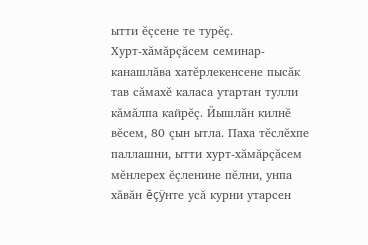ытти ĕçсене те турĕç.
Хурт-хăмăрçăсем семинар-канашлăва хатĕрлекенсене пысăк тав сăмахĕ каласа утартан тулли кăмăлпа кайрĕç. Йышлăн килнĕ вĕсем, 80 çын ытла. Паха тĕслĕхпе паллашни, ытти хурт-хăмăрçăсем мĕнлерех ĕçленине пĕлни, унпа хăвăн ĕçÿнте усă курни утарсен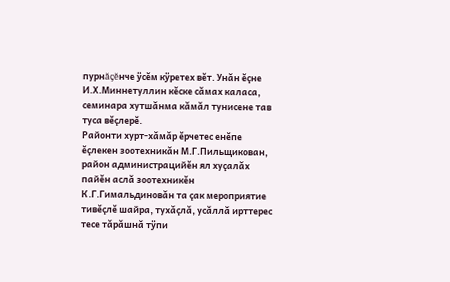пурнăçĕнче ÿсĕм кÿретех вĕт. Унăн ĕçне И.Х.Миннетуллин кĕске сăмах каласа, семинара хутшăнма кăмăл тунисене тав туса вĕçлерĕ.
Районти хурт-хăмăр ĕрчетес енĕпе ĕçлекен зоотехникăн М.Г.Пильщикован, район администрацийĕн ял хуçалăх пайĕн аслă зоотехникĕн К.Г.Гимальдиновăн та çак мероприятие тивĕçлĕ шайра, тухăçлă, усăллă ирттерес тесе тăрăшнă тÿпи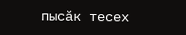пысăк тесех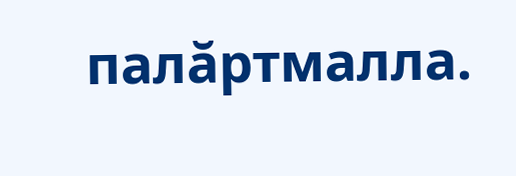палăртмалла.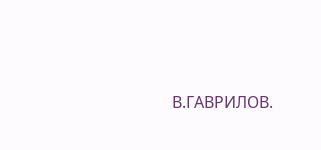В.ГАВРИЛОВ.